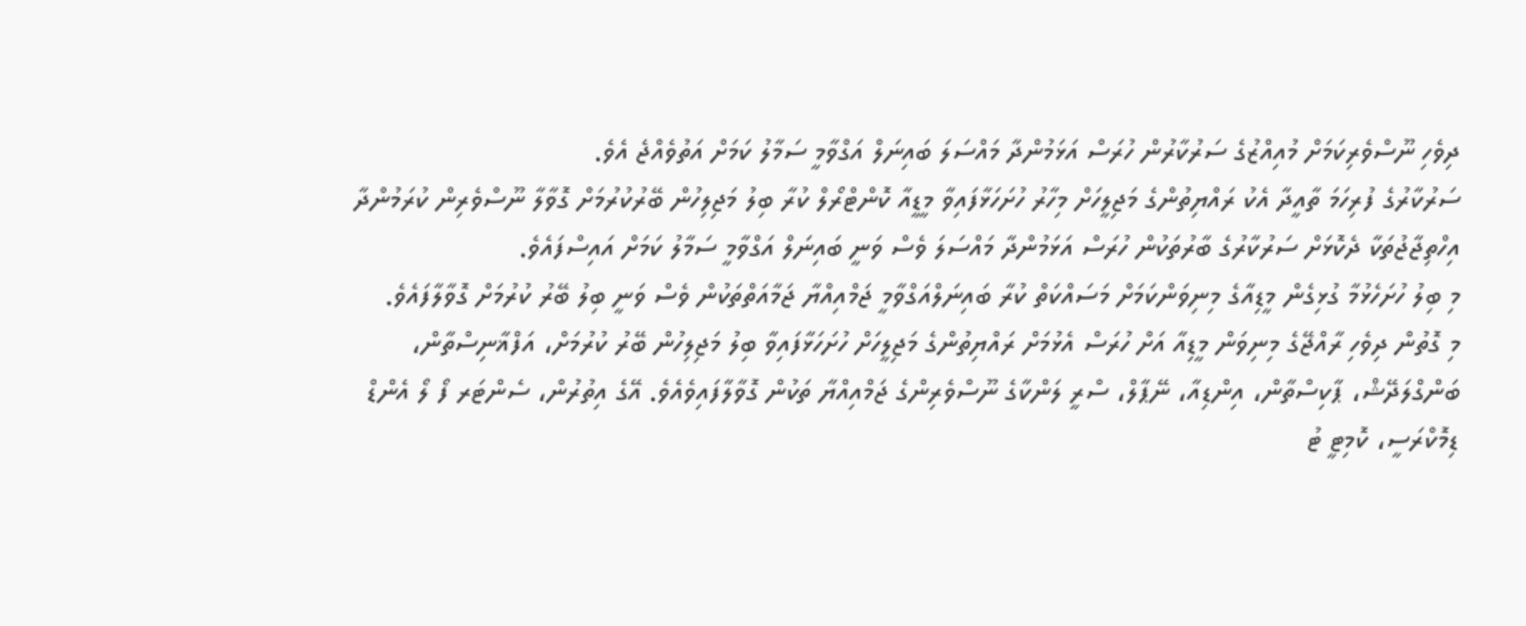ދިވެހި ނޫސްވެރިކަމަށް މުއިއްޒުގެ ސަރުކާރުން ހުރަސް އަޅަމުންދާ މައްސަލަ ބައިނަލް އަގްވާމީ ސަމާލު ކަމަށް އަތުވެއްޖެ އެވެ.
ސަރުކާރުގެ ފުރިހަމަ ތާއީދާ އެކު ރައްޔިތުންގެ މަޖިލީހަށް މިހާރު ހުށަހަޅާފައިވާ މީޑީއާ ކޮންޓްރޯލް ކުރާ ބިލު މަޖިލިހުން ބޭރުކުރުމަށް ގޮވާލާ ނޫސްވެރިން ކުރަމުންދާ އިހްތިޖާޖުތަކާ ދެކޮޅަށް ސަރުކާރުގެ ބާރުތަކުން ހުރަސް އަޅަމުންދާ މައްސަލަ ވެސް ވަނީ ބައިނަލް އަގްވާމީ ސަމާލު ކަމަށް އައިސްފައެވެ.
މި ބިލު ހުށަހެޅުމާ ގުޅިގެން މީޑިއާގެ މިނިވަންކަމަށް މަސައްކަތް ކުރާ ބައިނަލްއަގްވާމީ ޖަމްއިއްޔާ ޖަމާއަތްތަކުން ވެސް ވަނީ ބިލު ބޭރު ކުރުމަށް ގޮވާލާފައެވެ.
މި ގޮތުން ދިވެހި ރާއްޖޭގެ މިނިވަން މީޑިއާ އަށް ހުރަސް އެޅުމަށް ރައްޔިތުންގެ މަޖިލީހަށް ހުށަހަޅާފައިވާ ބިލު މަޖިލިހުން ބޭރު ކުރުމަށް، އަފްޣާނިސްތާން، ބަންގްލަދޭޝް، ޕާކިސްތާން، އިންޑިއާ، ނޭޕާލް، ސްރީ ލަންކާގެ ނޫސްވެރިންގެ ޖަމްއިއްޔާ ތަކުން ގޮވާލާފައިވެއެވެ. އޭގެ އިތުރުން، ސެންޓަރ ފޯ ލޯ އެންޑް ޑިމޮކްރަސީ، ކޮމިޓީ ޓު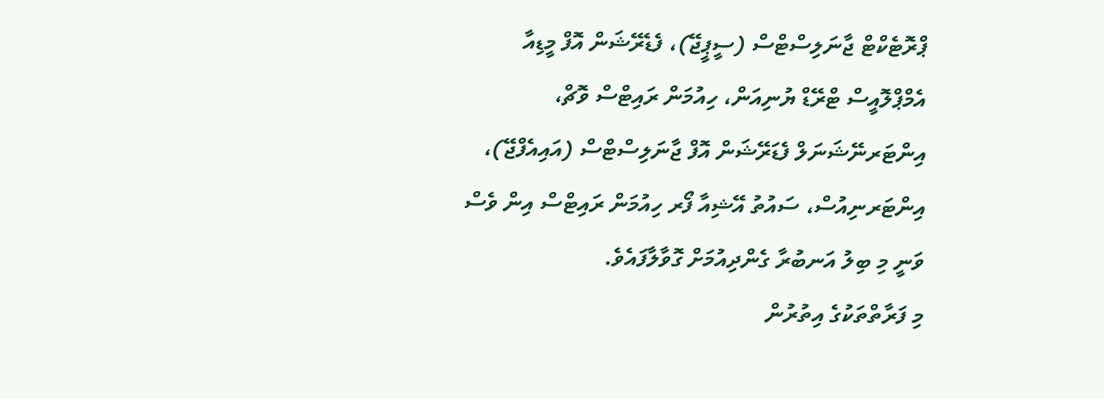ޕްރޮޓެކްޓް ޖާނަލިސްޓްސް (ސީޕީޖޭ)، ފެޑެރޭޝަން އޮފް މީޑިއާ އެމްޕްލޮއީސް ޓްރޭޑް ޔުނިއަން، ހިއުމަން ރައިޓްސް ވޮޗް، އިންޓަރނޭޝަނަލް ފެޑަރޭޝަން އޮފް ޖާނަލިސްޓްސް (އައިއެފްޖޭ)، އިންޓަރނިއުސް، ސައުތު އޭޝިއާ ފޯރ ހިއުމަން ރައިޓްސް އިން ވެސް ވަނީ މި ބިލު އަނބުރާ ގެންދިއުމަށް ގޮވާލާފައެވެ.
މި ފަރާތްތަކުގެ އިތުރުން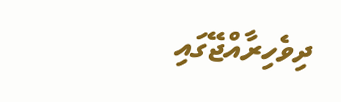ދިވެހިރާއްޖޭގައި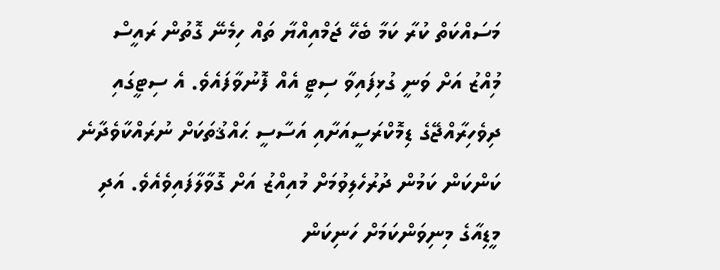މަސައްކަތް ކުރާ ކަމާ ބެހޭ ޖަމްއިއްޔާ ތައް ހިމެނޭ ގޮތުން ރައީސް މުިއްޒު އަށް ވަނީ ގުޅިފައިވާ ސިޓީ އެއް ފޮނުވާފައެވެ. އެ ސިޓީގައި ދިވެހިރާއްޖޭގެ ޑިމޮކްރަސީއަށާއި އަސާސީ ޙައްޤުތަކަށް ނުރައްކާވެދާނެ ކަންކަން ކަމުން ދުރުހެލިވުމަށް މުއިއްޒު އަށް ގޮވާލާފައިވެއެވެ. އަދި މީޑިއާގެ މިނިވަންކަމަށް ހަނިކަން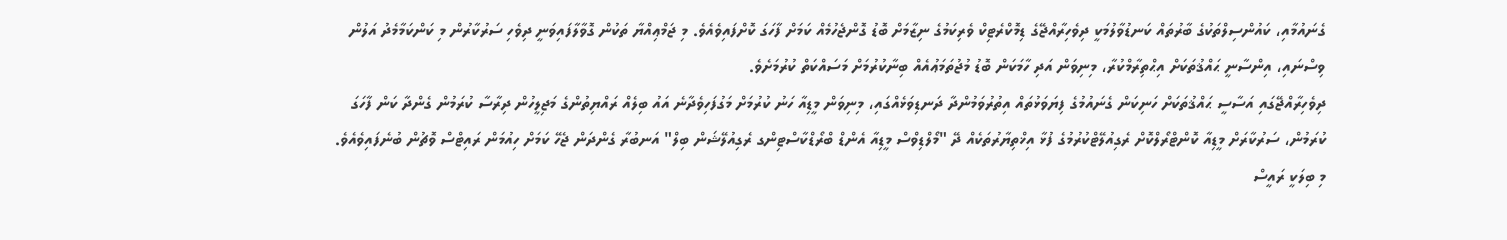ގެނައުމާއި، ކައުންސިލްތަކުގެ ބާރުތައް ކަނޑުވާލުމަކީ ދިވެހިރާއްޖޭގެ ޑިމޮކްރެޓިކް ވެރިކަމުގެ ނިޒާމަށް ބޮޑު ގޮންޖެހުމެއް ކަމަށް ފާހަގަ ކޮށްފައިވެއެވެ. މި ޖަމްޢިއްޔާ ތަކުން ގޮވާލާފައިވަނީ ދިވެހި ސަރުކާރުން މި ކަންކަމާމެދު އަލުން ވިސްނައި، އިންސާނީ ޙައްޤުތަކަށް އިޙްތިރާމްކުރާ، މިނިވަން އަދި ހާމަކަން ބޮޑު މުޖުތަމަޢުއެއް ބިނާކުރުމަށް މަސައްކަތް ކުރުމަށެވެ.
ދިވެހިރާއްޖޭގައި އަސާސީ ޙައްޤުތަކަށް ހަނިކަން ގެނައުމުގެ ފިޔަވަޅުތައް އިތުރުވަމުންދާ ދަނޑިވަޅެއްގައި، މިނިވަން މީޑިއާ ހަނު ކުރުމަށް މަގުފަހިވެދާނެ އައު ބިލެއް ރައްޔިތުންގެ މަޖިލީހުން ދިރާސާ ކުރަމުން ގެންދާ ކަން ފާހަގަ ކުރަމުން، ސަރުކާރަށް މީޑިއާ ކޮންޓްރޯލްކޮށް ރެގިއުލޭޓްކުރުމުގެ ފުޅާ އިޚްތިޔާރުތަކެއް ދޭ "މޯލްޑިވްސް މީޑިއާ އެންޑް ބްރޯޑްކާސްޓިންގ ރެގިއުލޭޝަން ބިލް" އަނބުރާ ގެންދަން ޖެހޭ ކަމަށް ހިއުމަން ރައިޓްސް ވޮޗުން ބުނެފައިވެއެވެ.
މި ބިލަކީ ރައީސް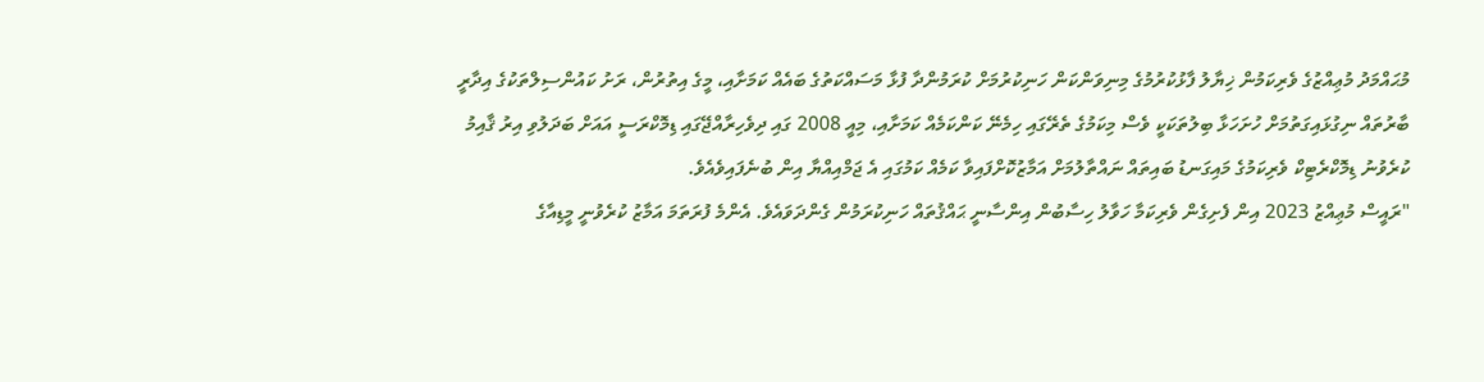މުޙައްމަދު މުޢިއްޒުގެ ވެރިކަމުން ޚިޔާލު ފާޅުކުރުމުގެ މިނިވަންކަން ހަނިކުރުމަށް ކުރަމުންދާ ފުޅާ މަސައްކަތުގެ ބައެއް ކަމަށާއި، މީގެ އިތުރުން، ރަށު ކައުންސިލްތަކުގެ އިދާރީ ބާރުތައް ނިގުޅައިގަތުމަށް ހުށަހަޅާ ބިލުތަކަކީ ވެސް މިކަމުގެ ތެރޭގައި ހިމެނޭ ކަންކަމެއް ކަމަށާއި، މިއީ 2008 ގައި ދިވެހިރާއްޖޭގައި ޑިމޮކްރަސީ އައަށް ބަދަލުވި އިރު ޤާއިމު ކުރެވުނު ޑިމޮކްރެޓިކް ވެރިކަމުގެ މައިގަނޑު ބައިތައް ނައްތާލުމަށް އަމާޒުކޮށްފައިވާ ކަމެއް ކަމުގައި އެ ޖަމްއިއްޔާ އިން ބުނެފައިވެއެވެ.
"ރައީސް މުޢިއްޒު 2023 އިން ފެށިގެން ވެރިކަމާ ހަވާލު ހިސާބުން އިންސާނީ ޙައްޤުތައް ހަނިކުރަމުން ގެންދަވައެވެ. އެންމެ ފުރަތަމަ އަމާޒު ކުރެވުނީ މީޑިއާގެ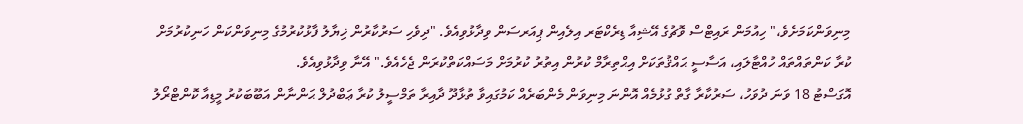މިނިވަންކަމަށެވެ،" ހިއުމަން ރައިޓްސް ވޮޗުގެ އޭޝިއާ ޑިރެކްޓަރ އިލެއިން ޕިއަރސަން ވިދާޅުވިއެވެ. "ދިވެހި ސަރުކާރުން ޚިޔާލު ފާޅުކުރުމުގެ މިނިވަންކަން ހަނިކުރުމަށް ކުރާ ކަންތައްތައް ހުއްޓާލައި، އަސާސީ ޙައްޤުތަކަށް އިޙްތިރާމް ކުރުން އިތުރު ކުރުމަށް މަސައްކަތްކުރަން ޖެހެއެވެ." އޭނާ ވިދާޅުވިއެވެ.
އޮގަސްޓު 18 ވަނަ ދުވަހު، ސަރުކާރާ ގާތް ގުޅުމެއް އޮންނަ މިނިވަން މެންބަރެއް ކަމުގައިވާ ތުޅާދޫ ދާއިރާ ތަމްސީލު ކުރާ ޢަބްދުލް ޙަންނާން އަބޫބަކުރު މީޑިއާ ކޮންޓްރޯލު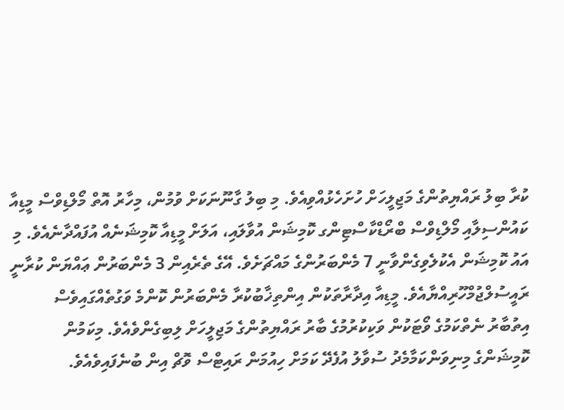ކުރާ ބިލު ރައްޔިތުންގެ މަޖިލީހަށް ހުށަހެޅުއްވިއެވެ. މި ބިލު ގާނޫނަކަށް ވުމުން، މިހާރު އޮތް މޯލްޑިވްސް މީޑިއާ ކައުންސިލާއި މޯލްޑިވްސް ބްރޯޑްކާސްޓިންގ ކޮމިޝަން އުވާލައި، އަލަށް މީޑިއާ ކޮމިޝަނެއް އުފައްދާނެއެވެ. މި އައު ކޮމިޝަން އެކުލެވިގެންވާނީ 7 މެންބަރުންގެ މައްޗަށެވެ. އޭގެ ތެރެއިން 3 މެންބަރުން ޢައްޔަން ކުރާނީ ރައީސުލްޖުމްހޫރިއްޔާއެވެ. މީޑިއާ އިދާރާތަކުން އިންތިޚާބުކުރާ މެންބަރުން ކޮންމެ ވަގުތެއްގައިވެސް އިތުބާރު ނެތްކަމުގެ ވޯޓަކުން ވަކިކުރުމުގެ ބާރު ރައްޔިތުންގެ މަޖިލީހަށް ލިބިގެންވެއެވެ. މިކަމުން ކޮމިޝަންގެ މިނިވަންކަމާމެދު ސުވާލު އުފެދޭ ކަމަށް ހިއުމަން ރައިޓްސް ވޮޗް އިން ބުނެފައިވެއެވެ.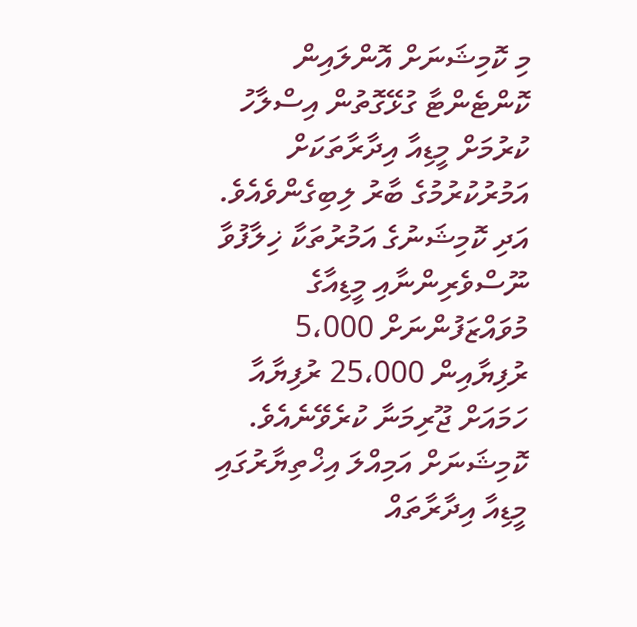މި ކޮމިޝަނަށް އޮންލައިން ކޮންޓެންޓާ ގުޅޭގޮތުން އިސްލާހު ކުރުމަށް މީޑިއާ އިދާރާތަކަށް އަމުރުކުރުމުގެ ބާރު ލިބިގެންވެއެވެ. އަދި ކޮމިޝަނުގެ އަމުރުތަކާ ޚިލާފުވާ ނޫސްވެރިންނާއި މީޑިއާގެ މުވައްޒަފުންނަށް 5،000 ރުފިޔާއިން 25،000 ރުފިޔާއާ ހަމައަށް ޖޫރިމަނާ ކުރެވޭނެއެވެ. ކޮމިޝަނަށް އަމިއްލަ އިޚްތިޔާރުގައި މީޑިއާ އިދާރާތައް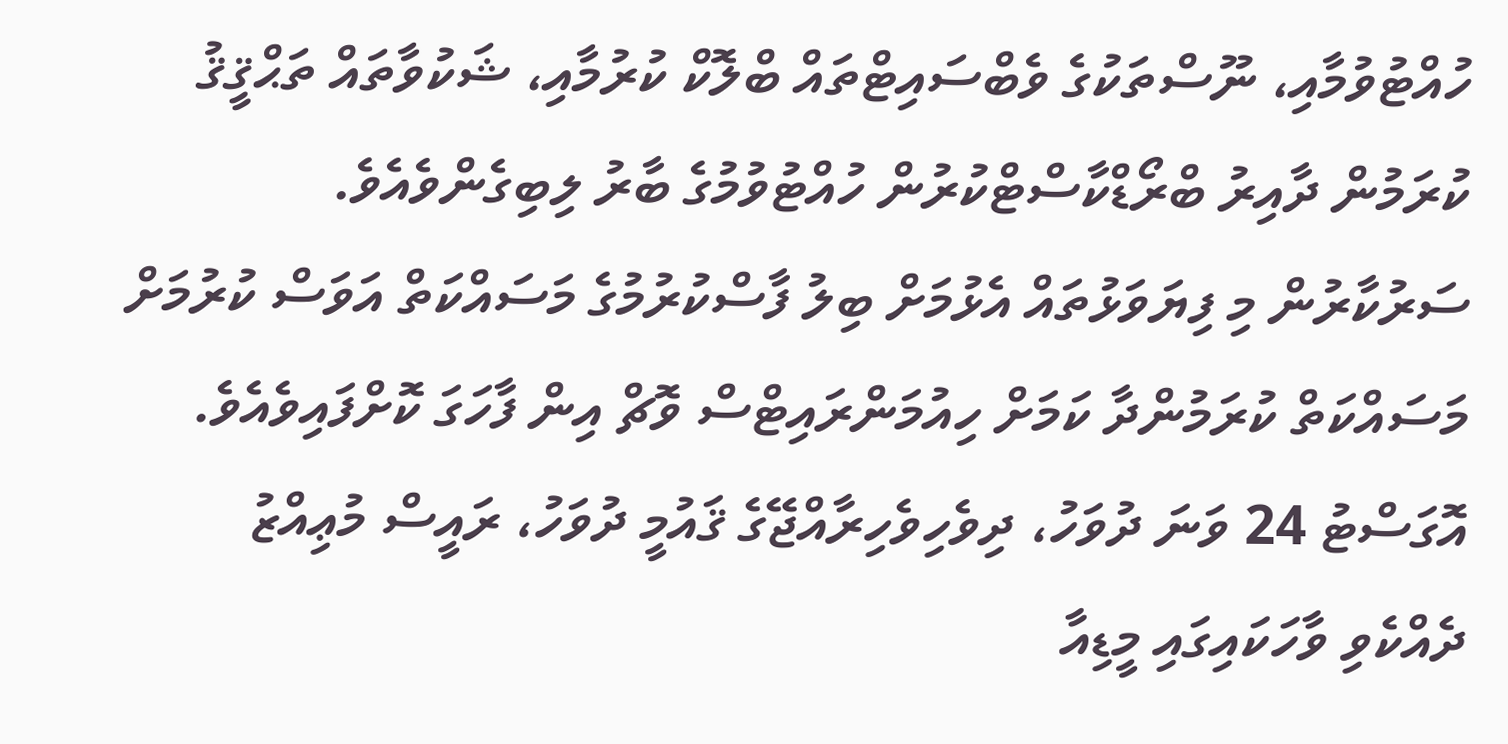ހުއްޓުވުމާއި، ނޫސްތަކުގެ ވެބްސައިޓްތައް ބްލޮކް ކުރުމާއި، ޝަކުވާތައް ތަޙްޤީޤު ކުރަމުން ދާއިރު ބްރޯޑްކާސްޓްކުރުން ހުއްޓުވުމުގެ ބާރު ލިބިގެންވެއެވެ.
ސަރުކާރުން މި ފިޔަވަޅުތައް އެޅުމަށް ބިލު ފާސްކުރުމުގެ މަސައްކަތް އަވަސް ކުރުމަށް މަސައްކަތް ކުރަމުންދާ ކަމަށް ހިއުމަންރައިޓްސް ވޮޗް އިން ފާހަގަ ކޮށްފައިވެއެވެ.
އޮގަސްޓު 24 ވަނަ ދުވަހު، ދިވެހިވެހިރާއްޖޭގެ ޤައުމީ ދުވަހު، ރައީސް މުޢިއްޒު ދެއްކެވި ވާހަކައިގައި މީޑިއާ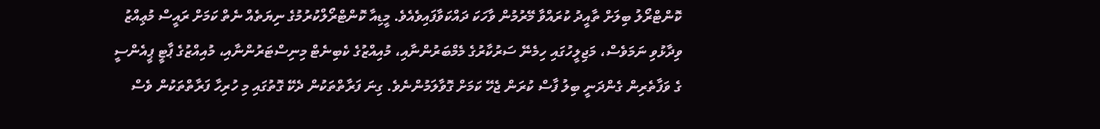ކޮންޓްރޯލު ބިލަށް ތާއީދު ކުރައްވާ މޭރުމުން ވާހަކަ ދައްކަވާފައިވެއެވެ. މީޑިއާ ކޮންޓްރޯލްކުރުމުގެ ނިޔަތެއް ނެތް ކަމަށް ރައީސް މުޢިއްޒު ވިދާޅުވި ނަމަވެސް، މަޖިލީހުގައި ހިމެނޭ ސަރުކާރުގެ މެމްބަރުންނާއި، މުއިއްޒުގެ ކެބިނެޓް މިނިސްޓަރުންނާއި، މުއިއްޒުގެ ޕާޓީ ޕީއެންސީ ގެ ވަފާތެރިން ގެންދަނީ ބިލު ފާސް ކުރަން ޖެހޭ ކަމަށް ގޮވާލަމުންނެވެ. ގިނަ ފަރާތްތަކުން ދެކޭ ގޮތުގައި މި ހުރިހާ ފަރާތްތަކުން ވެސް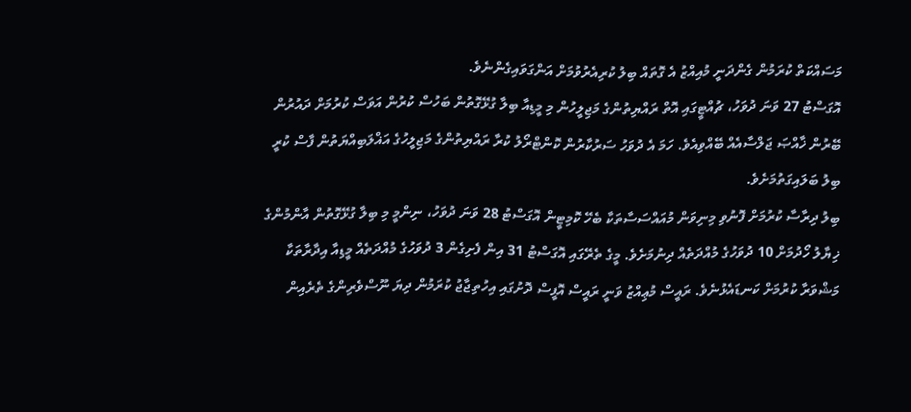މަސައްކަތް ކުރަމުން ގެންދަނީ މުއިއްޒު އެ ގޮތައް ބިލު ކުރިއެރުވުމަށް އަންގަވައިގެންނެވެ.
އޮގަސްޓު 27 ވަނަ ދުވަހު، ޗުއްޓީގައި އޮތް ރައްޔިތުންގެ މަޖިލީހުން މި މީޑިއާ ބިލާ ގުޅޭގޮތުން ބަހުސް ކުރުން އަވަސް ކުރުމަށް ދައުރުން ބޭރުން ޚާއްޞަ ޖަލްސާއެއް ބޭއްވިއެވެ. ހަމަ އެ ދުވަހު ސަރުކާރުން ކޮންޓްރޯލު ކުރާ ރައްޔިތުންގެ މަޖިލީހުގެ އަޣްލަބިއްޔަތުން ފާސް ކުރީ ބިލު ބަލައިގަތުމަށެވެ.
ބިލު ދިރާސާ ކުރުމަށް ފޮނުވި މިނިވަން މުއައްސަސާތަކާ ބެހޭ ކޮމިޓީން އޮގަސްޓު 28 ވަނަ ދުވަހު، ނިންމީ މި ބިލާ ގުޅޭގޮތުން އާންމުންގެ ޚިޔާލު ހޯދުމަށް 10 ދުވަހުގެ މުއްދަތެއް ދިނުމަށެވެ. މީގެ ތެރޭގައި އޮގަސްޓު 31 އިން ފެށިގެން 3 ދުވަހުގެ މުއްދަތެއް މީޑިއާ އިދާރާތަކާ މަޝްވަރާ ކުރުމަށް ކަނޑައެޅުނެވެ. ރައީސް މުޢިއްޒު ވަނީ ރައީސް އޮފީސް ދޮށުގައި އިހުތިޖާޖު ކުރަމުން ދިޔަ ނޫސްވެރިންގެ ތެރެއިން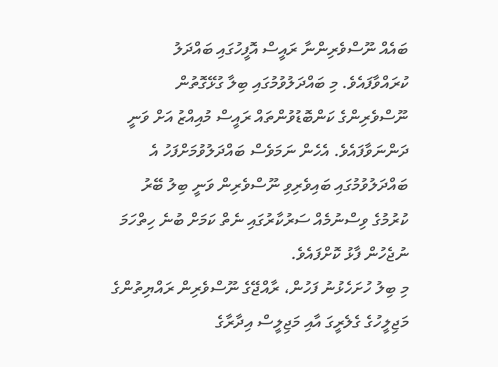ބައެއް ނޫސްވެރިންނާ ރައީސް އޮފީހުގައި ބައްދަލު ކުރައްވާފައެވެ. މި ބައްދަލުވުމުގައި ބިލާ ގުޅޭގޮތުން ނޫސްވެރިންގެ ކަންބޮޑުވުންތައް ރައީސް މުއިއްޒު އަށް ވަނީ ދަންނަވާފައެވެ. އެހެން ނަމަވެސް ބައްދަލުވުމަށްފަހު އެ ބައްދަލުވުމުގައި ބައިވެރިވި ނޫސްވެރިން ވަނީ ބިލު ބޭރު ކުރުމުގެ ވިސްނުމެއް ސަރުކާރުގައި ނެތް ކަމަށް ބުނެ ހިތްހަމަ ނުޖެހުން ފާޅު ކޮށްފައެވެ.
މި ބިލު ހުށަހެޅުނު ފަހުން، ރާއްޖޭގެ ނޫސްވެރިން ރައްޔިތުންގެ މަޖިލީހުގެ ގެލެރީގަ އާއި މަޖިލީސް އިދާރާގެ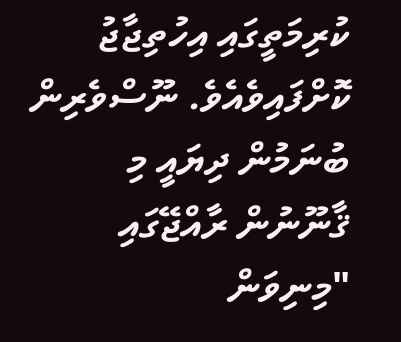ކުރިމަތީގައި އިހުތިޖާޖު ކޮށްފައިވެއެވެ. ނޫސްވެރިން ބުނަމުން ދިޔައީ މި ޤާނޫނުން ރާއްޖޭގައި "މިނިވަން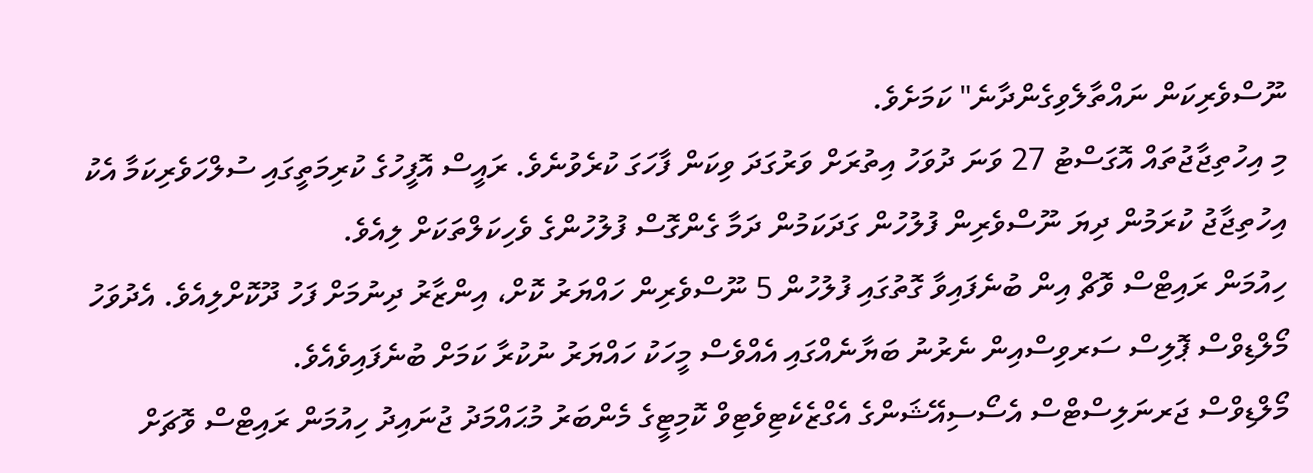ނޫސްވެރިކަން ނައްތާލެވިގެންދާނެ" ކަމަށެވެ.
މި އިހުތިޖާޖުތައް އޮގަސްޓު 27 ވަނަ ދުވަހު އިތުރަށް ވަރުގަދަ ވިކަން ފާހަގަ ކުރެވުނެވެ. ރައީސް އޮފީހުގެ ކުރިމަތީގައި ސުލްހަވެރިކަމާ އެކު އިހުތިޖާޖު ކުރަމުން ދިޔަ ނޫސްވެރިން ފުލުހުން ގަދަކަމުން ދަމާ ގެންގޮސް ފުލުހުންގެ ވެހިކަލްތަކަށް ލިއެވެ.
ހިއުމަން ރައިޓްސް ވޮޗް އިން ބުނެފައިވާ ގޮތުގައި ފުލުހުން 5 ނޫސްވެރިން ހައްޔަރު ކޮށް، އިންޒާރު ދިނުމަށް ފަހު ދޫކޮށްލިއެވެ. އެދުވަހު މޯލްޑިވްސް ޕޮލިސް ސަރވިސްއިން ނެރުނު ބަޔާނެއްގައި އެއްވެސް މީހަކު ހައްޔަރު ނުކުރާ ކަމަށް ބުނެފައިވެއެވެ.
މޯލްޑިވްސް ޖަރނަލިސްޓްސް އެސޯސިއޭޝަންގެ އެގްޒެކެޓިވެޓިވް ކޮމިޓީގެ މެންބަރު މުޙައްމަދު ޖުނައިދު ހިއުމަން ރައިޓްސް ވޮޗަށް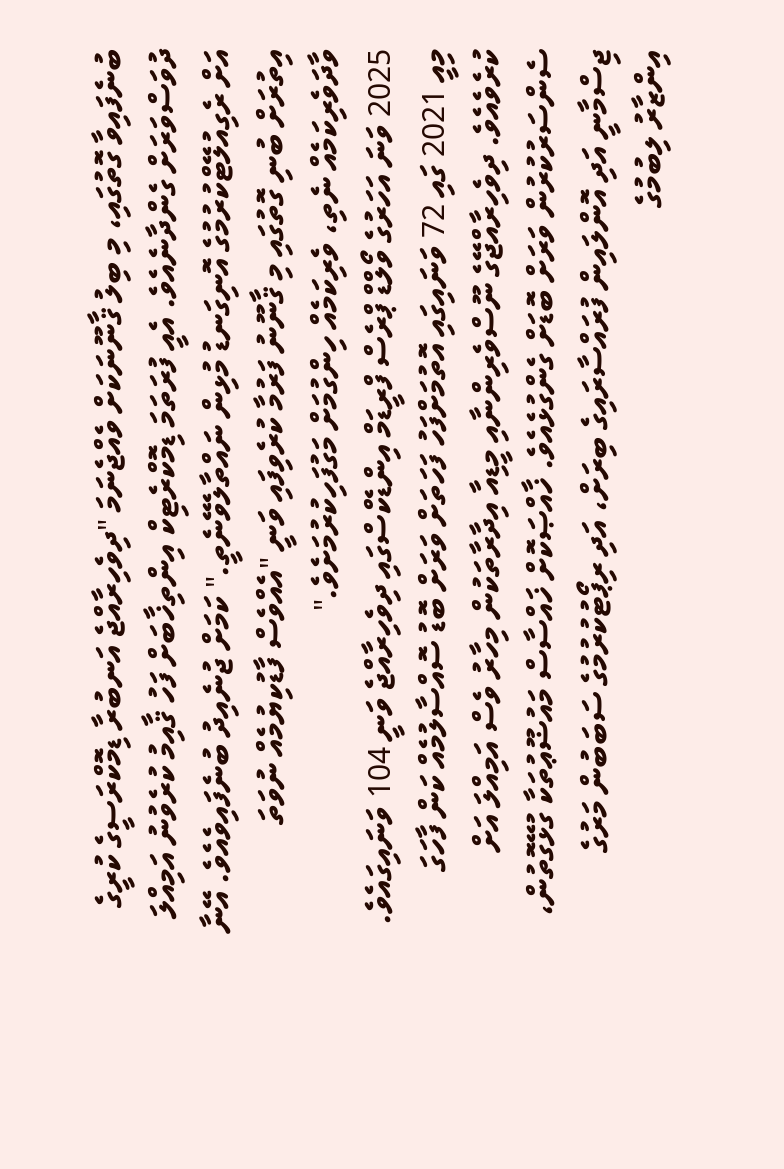ބުނެފައިވާ ގޮތުގައި، މި ބިލު ޤާނޫނަކަށް ވެއްޖެނަމަ "ދިވެހިރާއްޖެ އަނބުރާ ޑިމޮކްރަސީގެ ކުރީގެ ދުވަސްވަރަށް ގެންދާނެއެވެ. އެއީ ފުރަތަމަ ޑިމޮކްރެޓިކް އިންތިޚާބަށް ފަހު ޤާއިމު ކުރެވުނު އަމިއްލަ އަށް ރެގިއުލޭޓްކުރުމުގެ އޮނިގަނޑު މުޅިން ނައްތާލެވޭނެތީ." ކަމަށް ޖުނެއިދު ބުނެފައިވެއެވެ. އޭނާ އިތުރަށް ބުނި ގޮތުގައި މި ޤާނޫނު ފަރުމާ ކުރެވިފައި ވަނީ "އެއްވެސް ފާޑުކިޔުމެއް ނުވަތަ ވާދަވެރިކަމެއް ނެތި، ވެރިކަމެއް ހިންގުމަށް މަގުފަހިކުރުމަށެވެ."
2025 ވަނަ އަހަރުގެ ވޯލްޑް ޕްރެސް ފްރީޑަމް އިންޑެކްސްގައި ދިވެހިރާއްޖެ ވަނީ 104 ވަނައިގައެވެ. މިއީ 2021 ގައި 72 ވަނައިގައި އޮތުމަށްފަހު ފަހަތަށް ވަރަށް ބޮޑު ސޮއްސާލުމެއް ކަން ފާހަގަ ކުރެވެއެވެ. ދިވެހިރާއްޖޭގެ ނޫސްވެރިންނާއި މީޑިއާ އިދާރާތަކުން މިހާރު ވެސް އަމިއްލަ އަށް ސެންސަރުކުރުން ވަރަށް ބޮޑަށް ގެންގުޅެއެވެ. ޚާއްޞަކޮށް ޚައްސާސް މައުޟޫޢުތަކާ ގުޅޭގޮތުން، ޖިސްމާނީ އަދި އޮންލައިން ފުރައްސާރައިގެ ބިރަށް، އަދި ރިޕޯޓުކުރުމުގެ ސަބަބުން މަރުގެ އިންޒާރު ލިބުމުގެ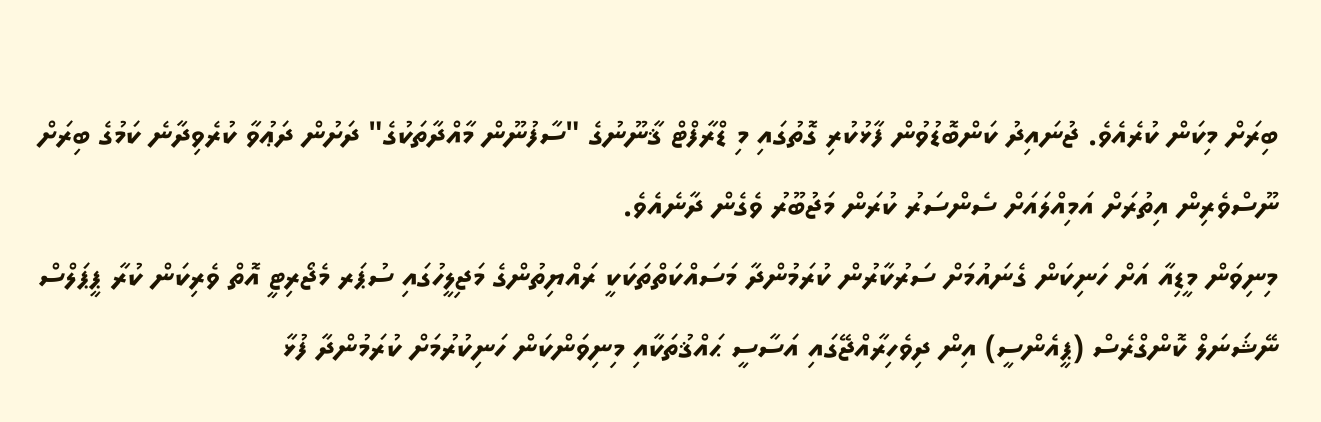ބިރަށް މިކަން ކުރެއެވެ. ޖުނައިދު ކަންބޮޑުވުން ފާޅުކުރި ގޮތުގައި މި ޑްރާފްޓް ޤާނޫނުގެ "ސާފުނޫން މާއްދާތަކުގެ" ދަށުން ދަޢުވާ ކުރެވިދާނެ ކަމުގެ ބިރަށް ނޫސްވެރިން އިތުރަށް އަމިއްލައަށް ސެންސަރު ކުރަން މަޖުބޫރު ވެގެން ދާނެއެވެ.
މިނިވަން މީޑިއާ އަށް ހަނިކަން ގެނައުމަށް ސަރުކާރުން ކުރަމުންދާ މަސައްކަތްތަކަކީ ރައްޔިތުންގެ މަޖިލީހުގައި ސުޕަރ މެޖޯރިޓީ އޮތް ވެރިކަން ކުރާ ޕީޕަލްސް ނޭޝަނަލް ކޮންގްރެސް (ޕީއެންސީ) އިން ދިވެހިރާއްޖޭގައި އަސާސީ ޙައްޤުތަކާއި މިނިވަންކަން ހަނިކުރުމަށް ކުރަމުންދާ ފުޅާ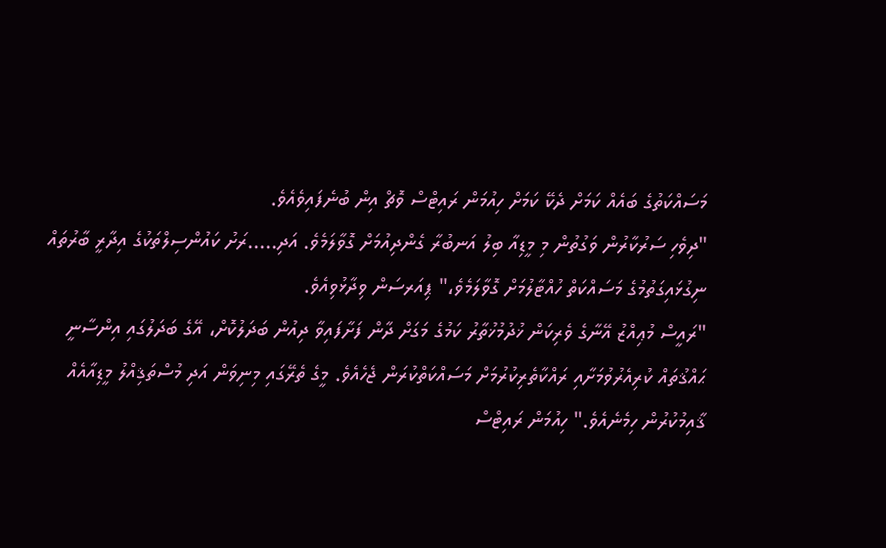މަސައްކަތުގެ ބައެއް ކަމަށް ދެކޭ ކަމަށް ހިއުމަން ރައިޓްސް ވޮޗް އިން ބުނެފައިވެއެވެ.
"ދިވެހި ސަރުކާރުން ވަގުތުން މި މީޑިއާ ބިލު އަނބުރާ ގެންދިއުމަށް ގޮވާލަމެވެ. އަދި.....ރަށު ކައުންސިލްތަކުގެ އިދާރީ ބާރުތައް ނިގުޅައިގަތުމުގެ މަސައްކަތް ހުއްޓާލުމަށް ގޮވާލަމެވެ،" ޕިއަރސަން ވިދާޅުވިއެވެ.
"ރައީސް މުޢިއްޒު އޭނާގެ ވެރިކަން ޚުދުމުޚުތާރު ކަމުގެ މަގަށް ދާން ފަށާފައިވާ ދިއުން ބަދަލުކޮށް، އޭގެ ބަދަލުގައި އިންސާނީ ޙައްޤުތައް ކުރިއެރުވުމަށާއި ރައްކާތެރިކުރުމަށް މަސައްކަތްކުރަން ޖެހެއެވެ. މީގެ ތެރޭގައި މިނިވަން އަދި މުސްތަޤިއްލު މީޑިއާއެއް ޤާއިމުކުރުން ހިމެނެއެވެ." ހިއުމަން ރައިޓްސް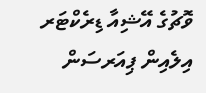ވޮޗުގެ އޭޝިއާ ޑިރެކްޓަރ އިލެއިން ޕިއަރސަން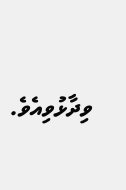ވިދާޅުވިއެވެ.